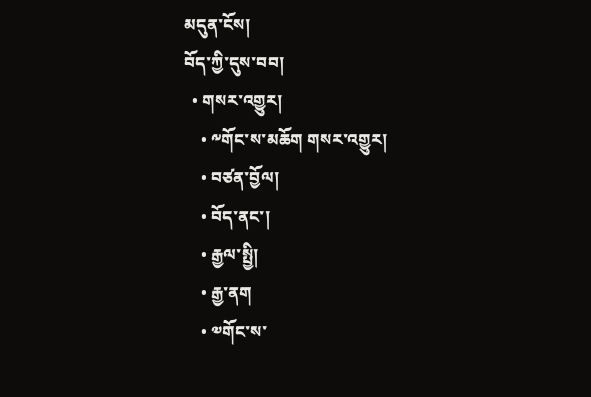མདུན་ངོས།
བོད་ཀྱི་དུས་བབ།
  • གསར་འགྱུར།
    • ༸གོང་ས་མཆོག གསར་འགྱུར།
    • བཙན་བྱོལ།
    • བོད་ནང་།
    • རྒྱལ་སྤྱི།
    • རྒྱ་ནག
    • ༧གོང་ས་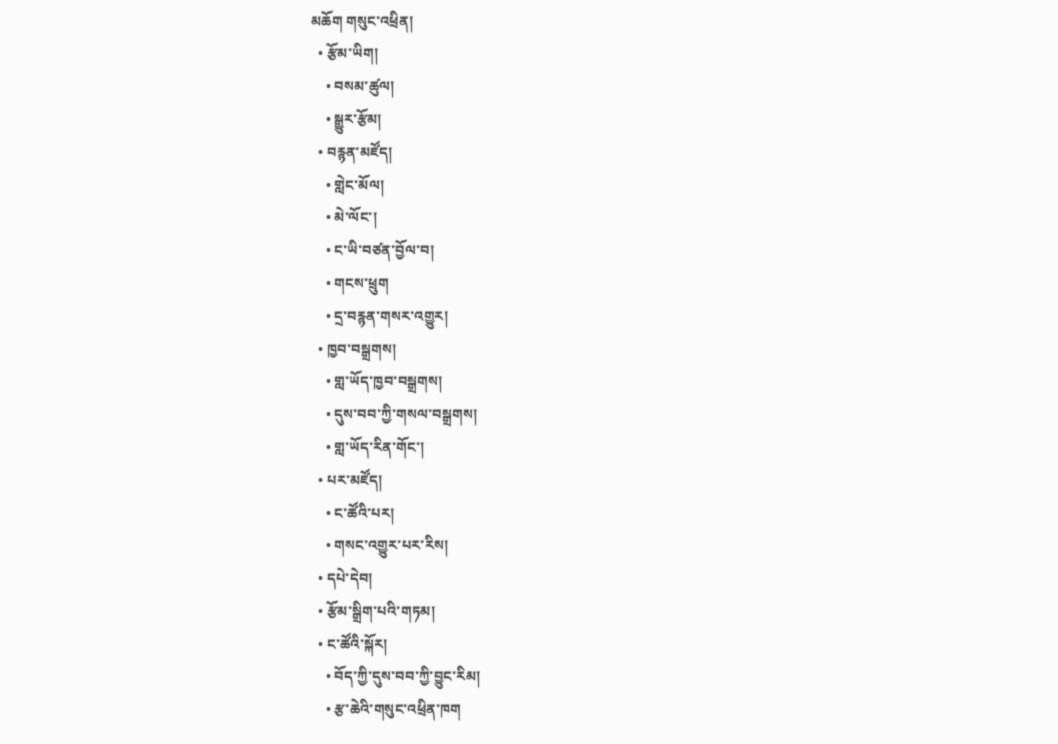མཆོག གསུང་འཕྲིན།
  • རྩོམ་ཡིག།
    • བསམ་ཚུལ།
    • སྒྱུར་རྩོམ།
  • བརྙན་མཛོད།
    • གླེང་མོལ།
    • མེ་ལོང་།
    • ང་ཡི་བཙན་བྱོལ་བ།
    • གངས་ཕྲུག
    • དྲ་བརྙན་གསར་འགྱུར།
  • ཁྱབ་བསྒྲགས།
    • གླ་ཡོད་ཁྱབ་བསྒྲགས།
    • དུས་བབ་ཀྱི་གསལ་བསྒྲགས།
    • གླ་ཡོད་རིན་གོང་།
  • པར་མཛོད།
    • ང་ཚོའི་པར།
    • གསང་འགྱུར་པར་རིས།
  • དཔེ་དེབ།
  • རྩོམ་སྒྲིག་པའི་གཏམ།
  • ང་ཚོའི་སྐོར།
    • བོད་ཀྱི་དུས་བབ་ཀྱི་བྱུང་རིམ།
    • རྩ་ཆེའི་གསུང་འཕྲིན་ཁག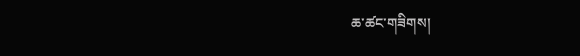ཆ་ཚང་གཟིགས།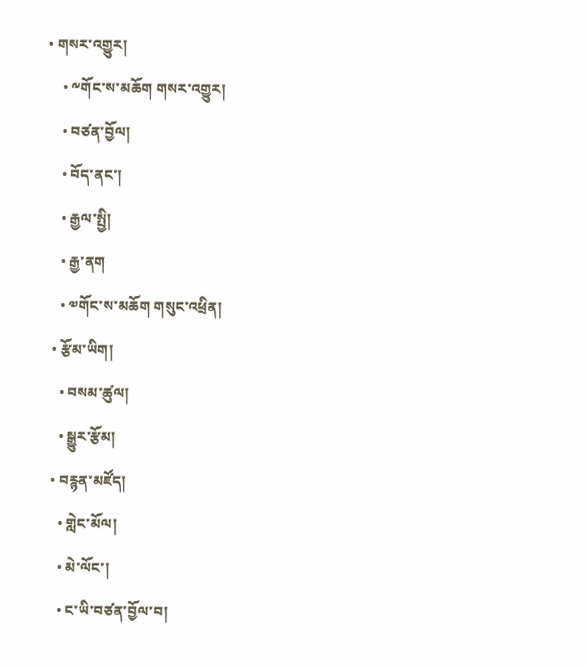• གསར་འགྱུར།
    • ༸གོང་ས་མཆོག གསར་འགྱུར།
    • བཙན་བྱོལ།
    • བོད་ནང་།
    • རྒྱལ་སྤྱི།
    • རྒྱ་ནག
    • ༧གོང་ས་མཆོག གསུང་འཕྲིན།
  • རྩོམ་ཡིག།
    • བསམ་ཚུལ།
    • སྒྱུར་རྩོམ།
  • བརྙན་མཛོད།
    • གླེང་མོལ།
    • མེ་ལོང་།
    • ང་ཡི་བཙན་བྱོལ་བ།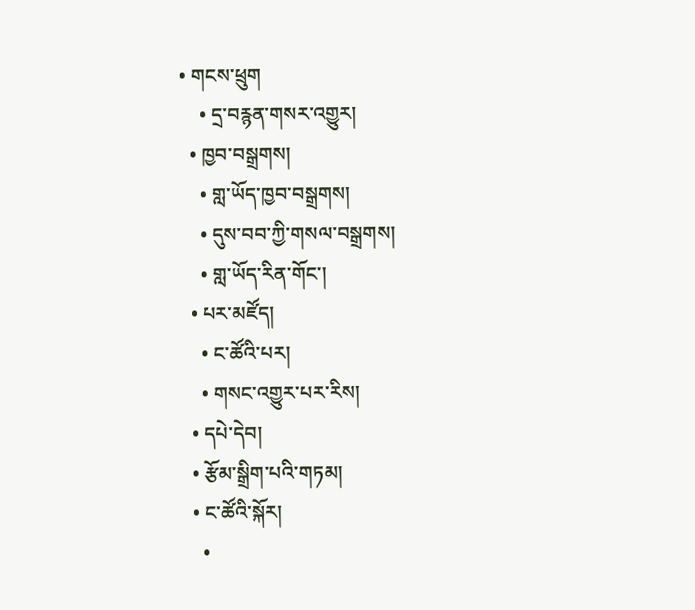• གངས་ཕྲུག
    • དྲ་བརྙན་གསར་འགྱུར།
  • ཁྱབ་བསྒྲགས།
    • གླ་ཡོད་ཁྱབ་བསྒྲགས།
    • དུས་བབ་ཀྱི་གསལ་བསྒྲགས།
    • གླ་ཡོད་རིན་གོང་།
  • པར་མཛོད།
    • ང་ཚོའི་པར།
    • གསང་འགྱུར་པར་རིས།
  • དཔེ་དེབ།
  • རྩོམ་སྒྲིག་པའི་གཏམ།
  • ང་ཚོའི་སྐོར།
    •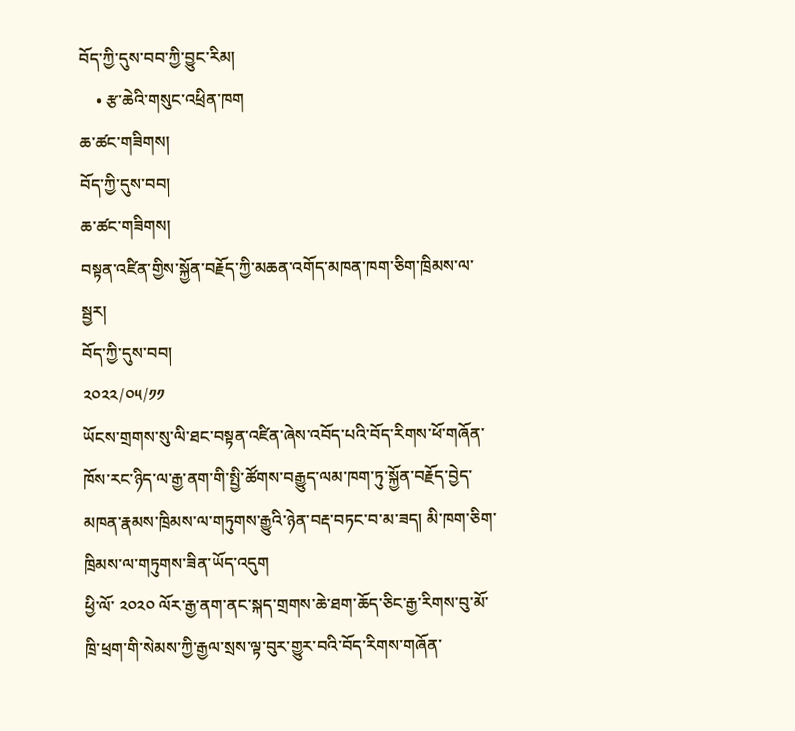བོད་ཀྱི་དུས་བབ་ཀྱི་བྱུང་རིམ།
    • རྩ་ཆེའི་གསུང་འཕྲིན་ཁག
ཆ་ཚང་གཟིགས།
བོད་ཀྱི་དུས་བབ།
ཆ་ཚང་གཟིགས།
བསྟན་འཛིན་གྱིས་སྐྱོན་བརྗོད་ཀྱི་མཆན་འགོད་མཁན་ཁག་ཅིག་ཁྲིམས་ལ་སྦྱར།
བོད་ཀྱི་དུས་བབ།
༢༠༢༢/༠༥/༡༡
ཡོངས་གྲགས་སུ་ལི་ཐང་བསྟན་འཛིན་ཞེས་འབོད་པའི་བོད་རིགས་ཕོ་གཞོན་ཁོས་རང་ཉིད་ལ་རྒྱ་ནག་གི་སྤྱི་ཚོགས་བརྒྱུད་ལམ་ཁག་ཏུ་སྐྱོན་བརྗོད་བྱེད་མཁན་རྣམས་ཁྲིམས་ལ་གཏུགས་རྒྱུའི་ཉེན་བརྡ་བཏང་བ་མ་ཟད། མི་ཁག་ཅིག་ཁྲིམས་ལ་གཏུགས་ཟིན་ཡོད་འདུག
ཕྱི་ལོ་ ༢༠༢༠ ལོར་རྒྱ་ནག་ནང་སྐད་གྲགས་ཆེ་ཐག་ཆོད་ཅིང་རྒྱ་རིགས་བུ་མོ་ཁྲི་ཕྲག་གི་སེམས་ཀྱི་རྒྱལ་སྲས་ལྟ་བུར་གྱུར་བའི་བོད་རིགས་གཞོན་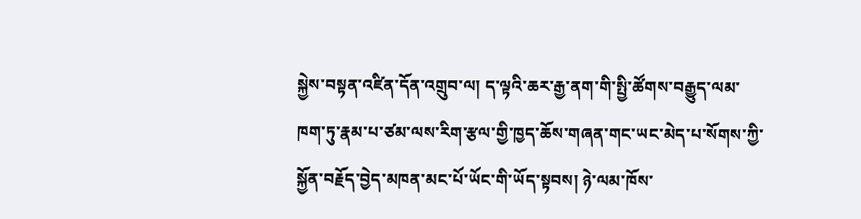སྐྱེས་བསྟན་འཛིན་དོན་འགྲུབ་ལ། ད་ལྟའི་ཆར་རྒྱ་ནག་གི་སྤྱི་ཚོགས་བརྒྱུད་ལམ་ཁག་ཏུ་རྣམ་པ་ཙམ་ལས་རིག་རྩལ་གྱི་ཁྱད་ཆོས་གཞན་གང་ཡང་མེད་པ་སོགས་ཀྱི་སྐྱོན་བརྗོད་བྱེད་མཁན་མང་པོ་ཡོང་གི་ཡོད་སྟབས། ཉེ་ལམ་ཁོས་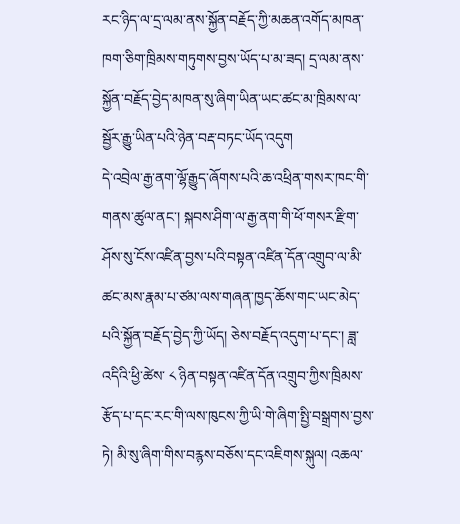རང་ཉིད་ལ་དྲ་ལམ་ནས་སྐྱོན་བརྗོད་ཀྱི་མཆན་འགོད་མཁན་ཁག་ཅིག་ཁྲིམས་གཏུགས་བྱས་ཡོད་པ་མ་ཟད། དྲ་ལམ་ནས་སྐྱོན་བརྗོད་བྱེད་མཁན་སུ་ཞིག་ཡིན་ཡང་ཚང་མ་ཁྲིམས་ལ་སྦྱོར་རྒྱུ་ཡིན་པའི་ཉེན་བརྡ་བཏང་ཡོད་འདུག
དེ་འབྲེལ་རྒྱ་ནག་ལྷོ་རྒྱུད་ཞོགས་པའི་ཆ་འཕྲིན་གསར་ཁང་གི་གནས་ཚུལ་ནང་། སྐབས་ཤིག་ལ་རྒྱ་ནག་གི་ཕོ་གསར་རྫིག་ཤོས་སུ་ངོས་འཛིན་བྱས་པའི་བསྟན་འཛིན་དོན་འགྲུབ་ལ་མི་ཚང་མས་རྣམ་པ་ཙམ་ལས་གཞན་ཁྱད་ཆོས་གང་ཡང་མེད་པའི་སྐྱོན་བརྗོད་བྱེད་ཀྱི་ཡོད། ཅེས་བརྗོད་འདུག་པ་དང་། ཟླ་འདིའི་ཕྱི་ཚེས་ ༨ ཉིན་བསྟན་འཛིན་དོན་འགྲུབ་ཀྱིས་ཁྲིམས་རྩོད་པ་དང་རང་གི་ལས་ཁུངས་ཀྱི་ཡི་གེ་ཞིག་སྤྱི་བསྒྲགས་བྱས་ཏེ། མི་སུ་ཞིག་གིས་བརྙས་བཅོས་དང་འཇིགས་སྐུལ། འཆལ་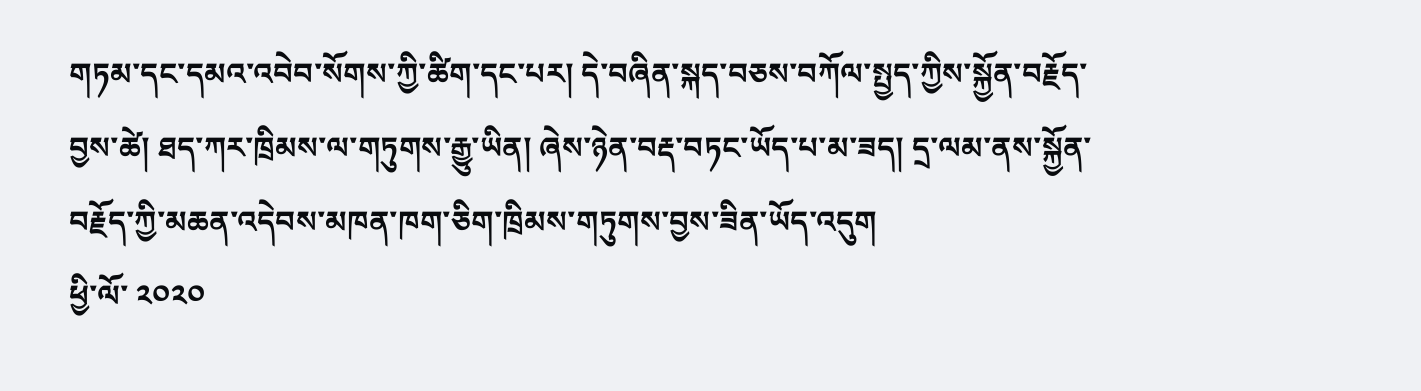གཏམ་དང་དམའ་འབེབ་སོགས་ཀྱི་ཚིག་དང་པར། དེ་བཞིན་སྐད་བཅས་བཀོལ་སྤྱད་ཀྱིས་སྐྱོན་བརྗོད་བྱས་ཚེ། ཐད་ཀར་ཁྲིམས་ལ་གཏུགས་རྒྱུ་ཡིན། ཞེས་ཉེན་བརྡ་བཏང་ཡོད་པ་མ་ཟད། དྲ་ལམ་ནས་སྐྱོན་བརྗོད་ཀྱི་མཆན་འདེབས་མཁན་ཁག་ཅིག་ཁྲིམས་གཏུགས་བྱས་ཟིན་ཡོད་འདུག
ཕྱི་ལོ་ ༢༠༢༠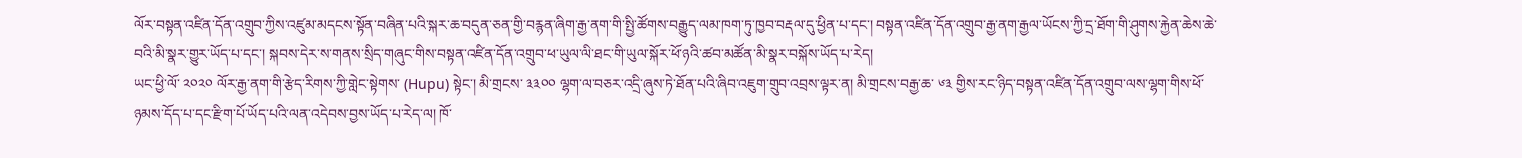ལོར་བསྟན་འཛིན་དོན་འགྲུབ་ཀྱིས་འཛུམ་མདངས་སྟོན་བཞིན་པའི་སྐར་ཆ་བདུན་ཅན་གྱི་བརྙན་ཞིག་རྒྱ་ནག་གི་སྤྱི་ཚོགས་བརྒྱུད་ལམ་ཁག་ཏུ་ཁྱབ་བརྡལ་དུ་ཕྱིན་པ་དང་། བསྟན་འཛིན་དོན་འགྲུབ་རྒྱ་ནག་རྒྱལ་ཡོངས་ཀྱི་དྲ་ཐོག་གི་ཤུགས་རྐྱེན་ཆེས་ཆེ་བའི་མི་སྣར་གྱུར་ཡོད་པ་དང་། སྐབས་དེར་ས་གནས་སྲིད་གཞུང་གིས་བསྟན་འཛིན་དོན་འགྲུབ་ཕ་ཡུལ་ལི་ཐང་གི་ཡུལ་སྐོར་ཕོ་ཉའི་ཚབ་མཚོན་མི་སྣར་བསྐོས་ཡོད་པ་རེད།
ཡང་ཕྱི་ལོ་ ༢༠༢༠ ལོར་རྒྱ་ནག་གི་རྩེད་རིགས་ཀྱི་གླེང་སྟེགས་ (Hupu) སྟེང་། མི་གྲངས་ ༣༣༠༠ ལྷག་ལ་བཅར་འདྲི་ཞུས་ཏེ་ཐོན་པའི་ཞིབ་འཇུག་གྲུབ་འབྲས་ལྟར་ན། མི་གྲངས་བརྒྱ་ཆ་ ༦༣ གྱིས་རང་ཉིད་བསྟན་འཛིན་དོན་འགྲུབ་ལས་ལྷག་གིས་ཕོ་ཉམས་དོད་པ་དང་རྫིག་པོ་ཡོད་པའི་ལན་འདེབས་བྱས་ཡོད་པ་རེད་ལ། ཁོ་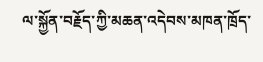ལ་སྐྱོན་བརྗོད་ཀྱི་མཆན་འདེབས་མཁན་ཁྲོད་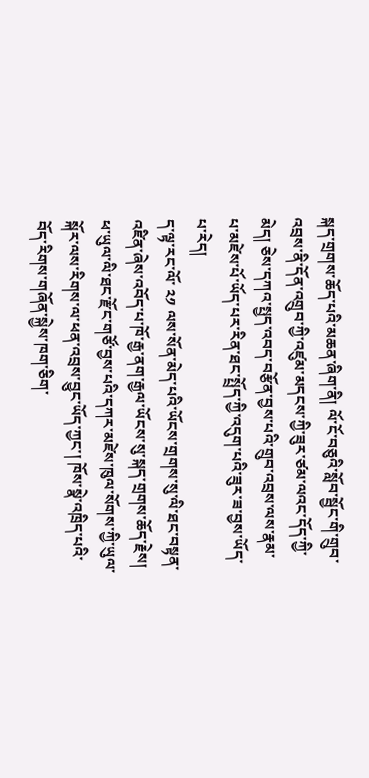སྐད་གྲགས་ཆོད་པའི་མཆན་ཞིག་ནི། ལོ་ངོ་བཅུའི་སློབ་སྦྱོང་གི་གྲུབ་འབྲས་ནི་དོན་འགྲུབ་ཀྱི་འཛུམ་མདངས་ཀྱི་ཟུར་ཙམ་ལའང་དོད་ཀྱི་མེད། ཅེས་དཀའ་སྤྱད་འབད་བརྩོན་བྱས་པའི་གྲུབ་འབྲས་ལས་རྣམ་པ་མཛེས་པོ་ཡོད་པར་རིན་ཐང་སྤྲོད་ཀྱི་འདུག་པའི་ཟུར་ཟ་བྱས་ཡོད་པ་རེད།
ད་ལྟ་རང་ལོ་ ༢༡ ལས་སོན་མེད་པའི་ཡོངས་གྲགས་སུ་ལི་ཐང་བསྟན་འཛིན་ཞེས་འབོད་པ་ཁོ་རྒྱ་ནག་རྒྱལ་ཡོངས་སུ་སྐད་གྲགས་ཆོད་རྗེས། ཕ་ཡུལ་ལི་ཐང་རྫོང་གཙོ་བྱས་པའི་དཀར་མཛེས་ཁུལ་སོགས་ཀྱི་ཡུལ་སྐོར་ལས་རིགས་ལ་ཕན་འབྲས་བྱུང་ཡོད་ཀྱང་། ཁོས་སྣེ་འཁྲིད་པའི་བོད་རིགས་གཞོན་སྐྱེས་ཁག་ཅིག་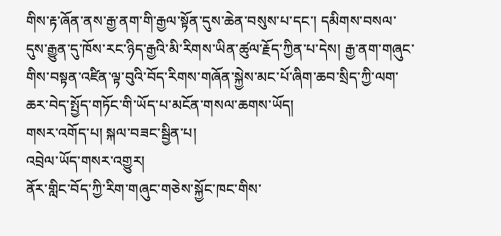གིས་རྟ་ཞོན་ནས་རྒྱ་ནག་གི་རྒྱལ་སྟོན་དུས་ཆེན་བསུས་པ་དང་། དམིགས་བསལ་དུས་རྒྱུན་དུ་ཁོས་རང་ཉིད་རྒྱའི་མི་རིགས་ཡིན་ཚུལ་རྗོད་ཀྱིན་པ་དེས། རྒྱ་ནག་གཞུང་གིས་བསྟན་འཛིན་ལྟ་བུའི་བོད་རིགས་གཞོན་སྐྱེས་མང་པོ་ཞིག་ཆབ་སྲིད་ཀྱི་ལག་ཆར་བེད་སྤྱོད་གཏོང་གི་ཡོད་པ་མངོན་གསལ་ཆགས་ཡོད།
གསར་འགོད་པ། སྐལ་བཟང་སྦྱིན་པ།
འབྲེལ་ཡོད་གསར་འགྱུར།
ནོར་གླིང་བོད་ཀྱི་རིག་གཞུང་གཅེས་སྐྱོང་ཁང་གིས་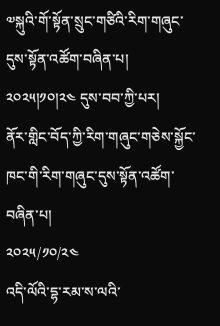༧སྐུའི་གོ་སྟོན་སྲུང་གཙིའི་རིག་གཞུང་དུས་སྟོན་འཚོག་བཞིན་པ། ༢༠༢༥།༡༠།༢༤ དུས་བབ་ཀྱི་པར།
ནོར་གླིང་བོད་ཀྱི་རིག་གཞུང་གཅེས་སྐྱོང་ཁང་གི་རིག་གཞུང་དུས་སྟོན་འཚོག་བཞིན་པ།
༢༠༢༥/༡༠/༢༤
འདི་ལོའི་དྷ་རམ་ས་ལའི་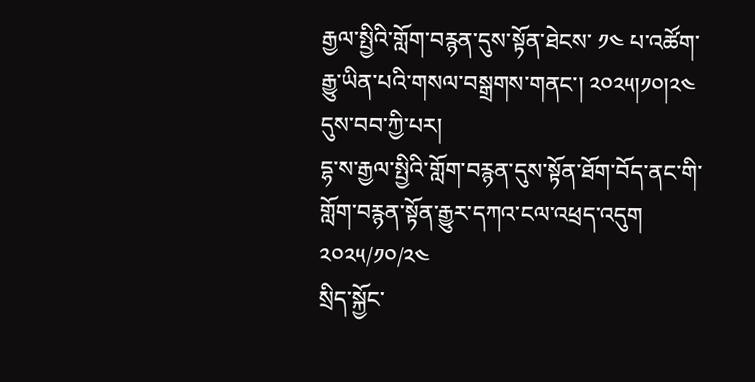རྒྱལ་སྤྱིའི་གློག་བརྙན་དུས་སྟོན་ཐེངས་ ༡༤ པ་འཚོག་རྒྱུ་ཡིན་པའི་གསལ་བསྒྲགས་གནང་། ༢༠༢༥།༡༠།༢༤ དུས་བབ་ཀྱི་པར།
དྷ་ས་རྒྱལ་སྤྱིའི་གློག་བརྙན་དུས་སྟོན་ཐོག་བོད་ནང་གི་གློག་བརྙན་སྟོན་རྒྱུར་དཀའ་ངལ་འཕྲད་འདུག
༢༠༢༥/༡༠/༢༤
སྲིད་སྐྱོང་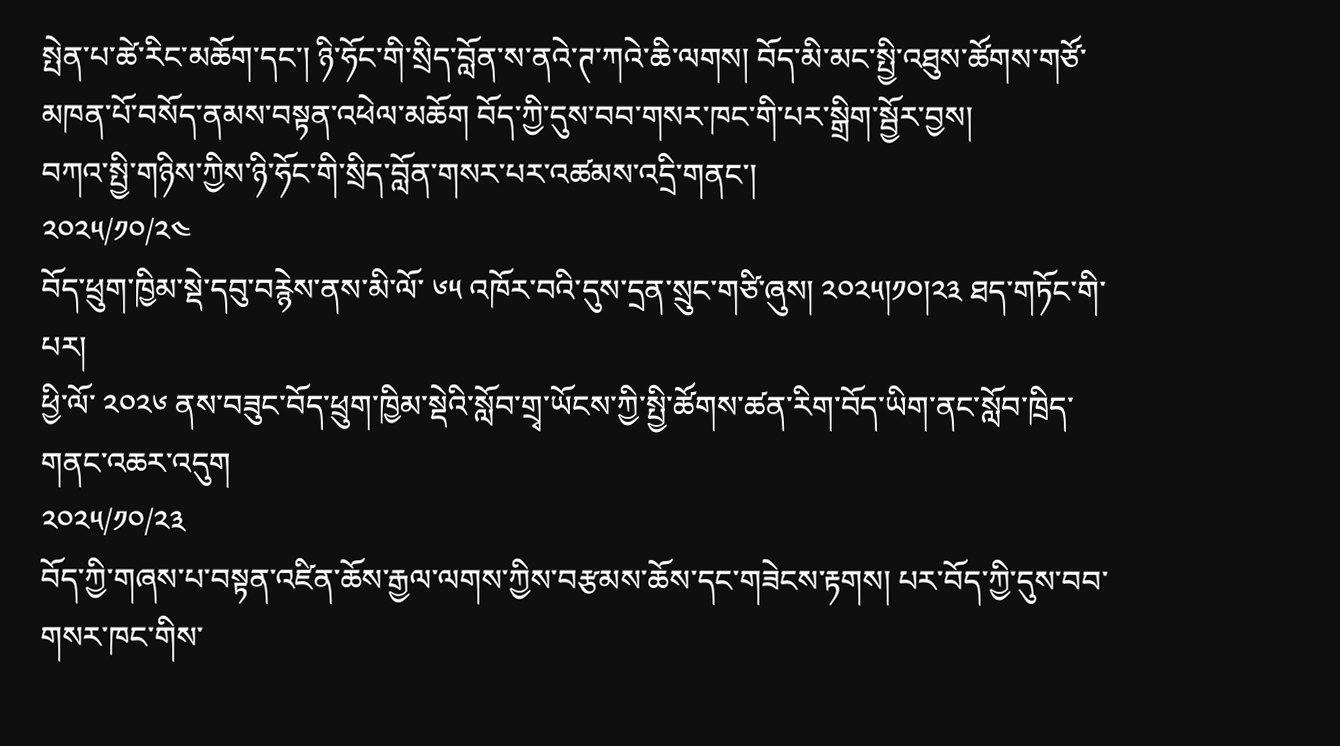སྤེན་པ་ཚེ་རིང་མཆོག་དང་། ཉི་ཧོང་གི་སྲིད་བློན་ས་ནའེ་ཊ་ཀའེ་ཆི་ལགས། བོད་མི་མང་སྤྱི་འཐུས་ཚོགས་གཙོ་མཁན་པོ་བསོད་ནམས་བསྟན་འཕེལ་མཆོག བོད་ཀྱི་དུས་བབ་གསར་ཁང་གི་པར་སྒྲིག་སྦྱོར་བྱས།
བཀའ་སྤྱི་གཉིས་ཀྱིས་ཉི་ཧོང་གི་སྲིད་བློན་གསར་པར་འཚམས་འདྲི་གནང་།
༢༠༢༥/༡༠/༢༤
བོད་ཕྲུག་ཁྱིམ་སྡེ་དབུ་བརྙེས་ནས་མི་ལོ་ ༦༥ འཁོར་བའི་དུས་དྲན་སྲུང་གཙི་ཞུས། ༢༠༢༥།༡༠།༢༣ ཐད་གཏོང་གི་པར།
ཕྱི་ལོ་ ༢༠༢༦ ནས་བཟུང་བོད་ཕྲུག་ཁྱིམ་སྡེའི་སློབ་གྲྭ་ཡོངས་ཀྱི་སྤྱི་ཚོགས་ཚན་རིག་བོད་ཡིག་ནང་སློབ་ཁྲིད་གནང་འཆར་འདུག
༢༠༢༥/༡༠/༢༣
བོད་ཀྱི་གཞས་པ་བསྟན་འཛིན་ཆོས་རྒྱལ་ལགས་ཀྱིས་བརྩམས་ཆོས་དང་གཟེངས་རྟགས། པར་བོད་ཀྱི་དུས་བབ་གསར་ཁང་གིས་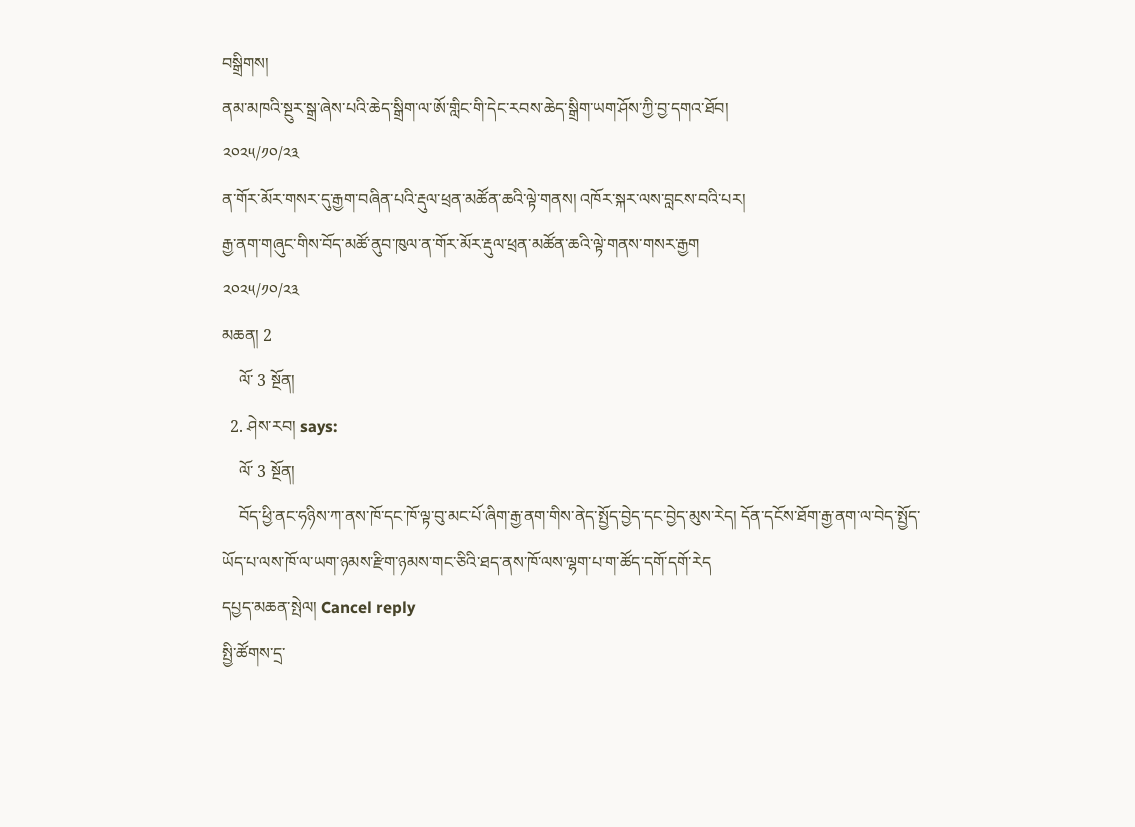བསྒྲིགས།
ནམ་མཁའི་སྔུར་སྒྲ་ཞེས་པའི་ཆེད་སྒྲིག་ལ་ཨོ་གླིང་གི་དེང་རབས་ཆེད་སྒྲིག་ཡག་ཤོས་ཀྱི་བྱ་དགའ་ཐོབ།
༢༠༢༥/༡༠/༢༣
ན་གོར་མོར་གསར་དུ་རྒྱག་བཞིན་པའི་རྡུལ་ཕྲན་མཚོན་ཆའི་ལྟེ་གནས། འཁོར་སྐར་ལས་བླངས་བའི་པར།
རྒྱ་ནག་གཞུང་གིས་བོད་མཚོ་ནུབ་ཁུལ་ན་གོར་མོར་རྡུལ་ཕྲན་མཚོན་ཆའི་ལྟེ་གནས་གསར་རྒྱག
༢༠༢༥/༡༠/༢༣
མཆན། 2
    ལོ་ 3 སྔོན།
  2. ཤེས་རབ། says:
    ལོ་ 3 སྔོན།
    བོད་ཕྱི་ནང་ཧཉིས་ཀ་ནས་ཁོ་དང་ཁོ་ལྟ་བུ་མང་པོ་ཞིག་རྒྱ་ནག་གིས་ནེད་སྤྱོད་བྱེད་དང་བྱེད་མུས་རེད། དོན་དངོས་ཐོག་རྒྱ་ནག་ལ་བེད་སྤྱོད་ཡོད་པ་ལས་ཁོ་ལ་ཡག་ཉམས་རྫིག་ཉམས་གང་ཅིའི་ཐད་ནས་ཁོ་ལས་ལྷག་པ་ག་ཚོད་དགོ་དགོ་རེད
དཔྱད་མཆན་སྤེལ། Cancel reply
སྤྱི་ཚོགས་དྲ་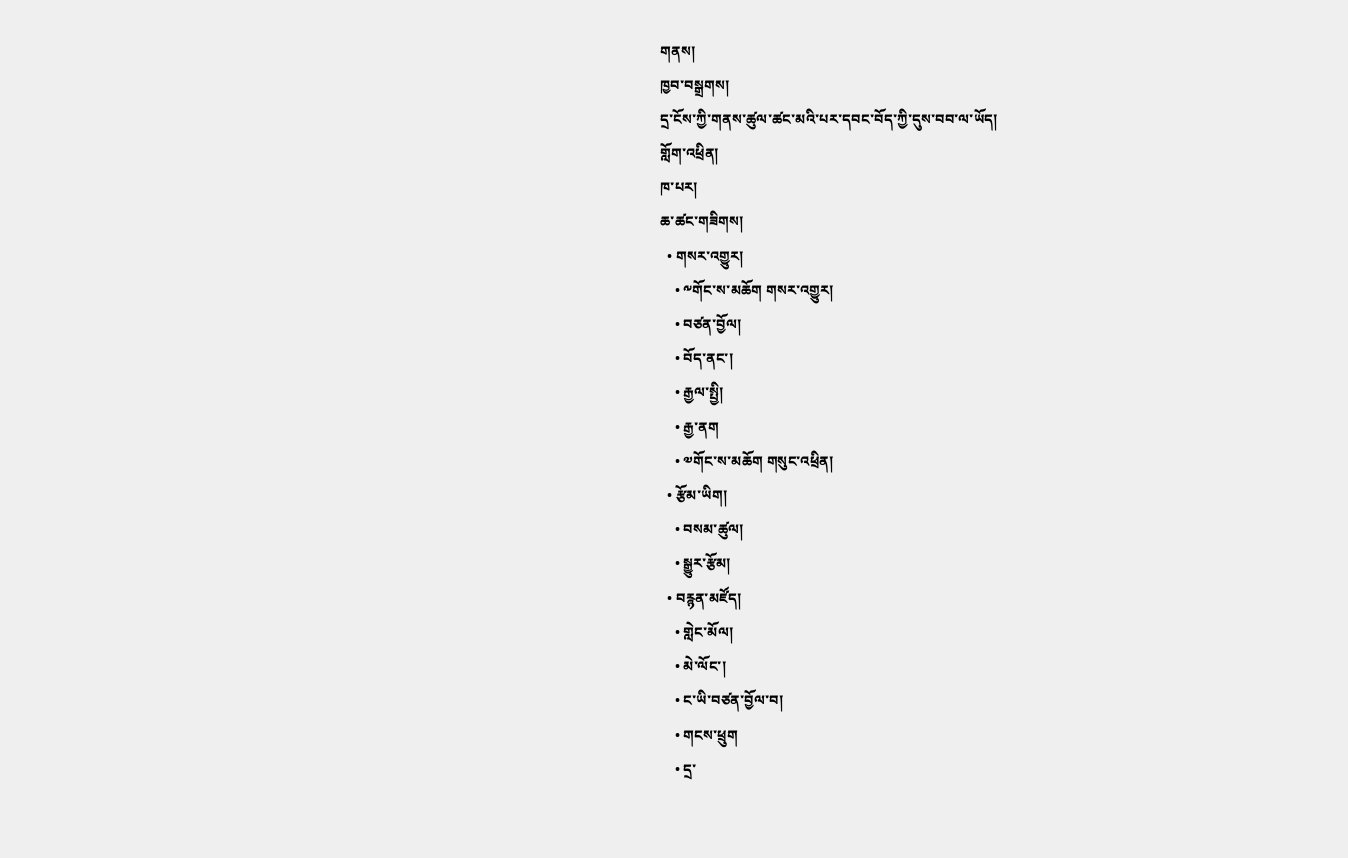གནས།
ཁྱབ་བསྒྲགས།
དྲ་ངོས་ཀྱི་གནས་ཚུལ་ཚང་མའི་པར་དབང་བོད་ཀྱི་དུས་བབ་ལ་ཡོད།
གློག་འཕྲིན།
ཁ་པར།
ཆ་ཚང་གཟིགས།
  • གསར་འགྱུར།
    • ༸གོང་ས་མཆོག གསར་འགྱུར།
    • བཙན་བྱོལ།
    • བོད་ནང་།
    • རྒྱལ་སྤྱི།
    • རྒྱ་ནག
    • ༧གོང་ས་མཆོག གསུང་འཕྲིན།
  • རྩོམ་ཡིག།
    • བསམ་ཚུལ།
    • སྒྱུར་རྩོམ།
  • བརྙན་མཛོད།
    • གླེང་མོལ།
    • མེ་ལོང་།
    • ང་ཡི་བཙན་བྱོལ་བ།
    • གངས་ཕྲུག
    • དྲ་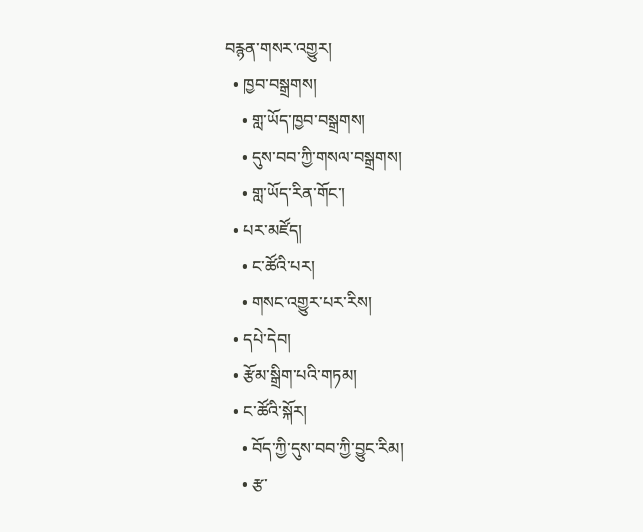བརྙན་གསར་འགྱུར།
  • ཁྱབ་བསྒྲགས།
    • གླ་ཡོད་ཁྱབ་བསྒྲགས།
    • དུས་བབ་ཀྱི་གསལ་བསྒྲགས།
    • གླ་ཡོད་རིན་གོང་།
  • པར་མཛོད།
    • ང་ཚོའི་པར།
    • གསང་འགྱུར་པར་རིས།
  • དཔེ་དེབ།
  • རྩོམ་སྒྲིག་པའི་གཏམ།
  • ང་ཚོའི་སྐོར།
    • བོད་ཀྱི་དུས་བབ་ཀྱི་བྱུང་རིམ།
    • རྩ་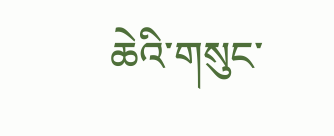ཆེའི་གསུང་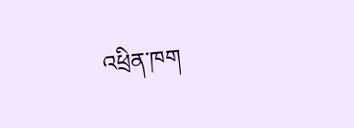འཕྲིན་ཁག